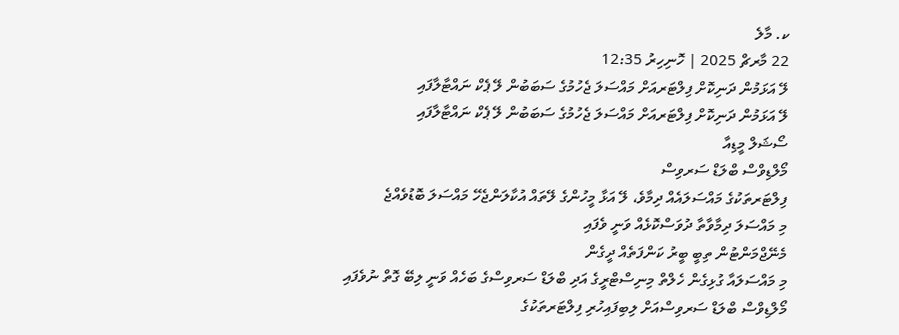ކ. މާލެ
22 މާރޗް 2025 | ހޮނިހިރު 12:35
ލޭ އަޅަމުން ދަނިކޮށް ފިލްޓަރއަށް މައްސަލަ ޖެހުމުގެ ސަބަބުން ލޭ ޕެކް ނައްޓާލާފައި
ލޭ އަޅަމުން ދަނިކޮށް ފިލްޓަރއަށް މައްސަލަ ޖެހުމުގެ ސަބަބުން ލޭ ޕެކް ނައްޓާލާފައި
ސޯޝަލް މީޑިއާ
މޯލްޑިވްސް ބްލަޑް ސަރވިސް
ފިލްޓަރތަކުގެ މައްސަލައެއް ދިމާވެ، ލޭ އަޅާ މީހުންގެ ލޭތައް އުކާލަންޖެހޭ މައްސަލަ ބޮޑުވެއްޖެ
މި މައްސަލަ ދިމާވާތާ ދުވަސްކޮޅެއް ވަނީ ވެފައި
މެނޭޖްމަންޓުން ތިބީ ބީރު ކަންފަތެއް ދީގެން
މި މައްސަލައާ ގުޅިގެން ހެލްތް މިނިސްޓްރީގެ އަދި ބްލަޑް ސަރވިސްގެ ބަހެއް ވަނީ ލިބޭ ގޮތް ނުވެފައި
މޯލްޑިވްސް ބްލަޑް ސަރވިސްއަށް ލިބިފައިހުރި ފިލްޓަރތަކުގެ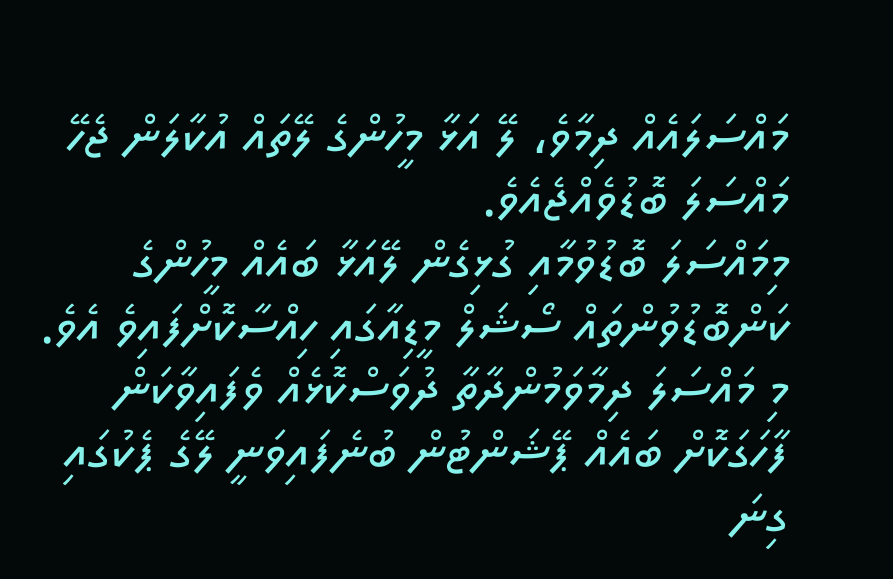މައްސަލައެއް ދިމާވެ، ލޭ އަޅާ މީހުންގެ ލޭތައް އުކާލަން ޖެހޭ މައްސަލަ ބޮޑުވެއްޖެއެވެ.
މިމައްސަލަ ބޮޑުވުމާއި ގުޅިގެން ލޭއަޅާ ބައެއް މީހުންގެ ކަންބޮޑުވުންތައް ސޯޝަލް މީޑިއާގައި ހިއްސާކޮށްފައިވެ އެވެ.
މި މައްސަލަ ދިމާވަމުންދާތާ ދުވަސްކޮޅެއް ވެފައިވާކަން ފާހަގަކޮށް ބައެއް ޕޭޝަންޓުން ބުނެފައިވަނީ ލޭގެ ޕެކުގައި ގިނަ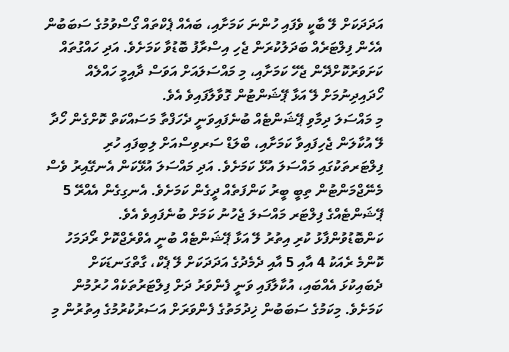އަދަދަކަށް ލޭ ބާކީ ވެފައި ހުންނަ ކަމަށާއި، ބައެއް ޕެކްތައް ގޯސްވުމުގެ ސަބަބުން އެހެން ފިލްޓަރެއް ބަދަލުކުރަން ޖެހި އިސްރާފު ބޮޑުވާ ކަމަށެވެ. އަދި ހައްގުތައް ކަށަވަރުކޮށްދޭން ޖެހޭ ކަމަށާއި، މި މައްސަލައަށް އަވަސް ދާއިމީ ހައްލެއް ހޯދައިދިނުމަށް ލޭ އަޅާ ޕޭޝަންޓުން ގޮވާލާފައިވެ އެވެ.
މި މައްސަލަ ދިމާވި ޕޭޝަންޓެއް ބުނެފައިވަނީ ދެހަފްތާ މަސައްކަތް ކޮށްގެން ހޯދާ ލޭ އުކާލަން ޖެހިފައިވާ ކަމަށާއި، ބްލަޑް ސަރވިސްއަށް ލިބިފައި ހުރި ފިލްޓަރތަކުގައި މައްސަލަ އުޅޭ ކަމަށެވެ. އަދި މައްސަލަ އުޅޭކަން އެނގޭއިރު ވެސް މެނޭޖްމަންޓުން ތިބީ ބީރު ކަންފަތެއް ދީގެން ކަމަށެވެ. އެނގިގެން އެއްރޭ 5 ޕޭޝަންޓެއްގެ ފިލްޓަރ މައްސަލަ ޖެހުނު ކަމަށް ބުނެފައިވެ އެވެ.
ކަންބޮޑުވުންފާޅު ކުރި އިތުރު ލޭ އަޅާ ޕޭޝަންޓެއް ބުނީ އެވްރެޖްކޮށް ރޯދަމަހު ކޮންމެ ރެއަކު 4 އާއި 5 އާއި ދެމެދުގެ އަދަދަކަށް ލޭ ޕެކް، ގާތްގަނޑަކަށް ދެބައިކުޅަ އެއްބައި، އުކާލާފައި ވަނީ ފެންވަރު ދަށް ފިލްޓަރުތަކެއް ހުރުމުން ކަމަށެވެ. މިކަމުގެ ސަބަބުން ޚިދުމަތުގެ ފެންވަރަށް އަސަރުކުރުމުގެ އިތުރުން މި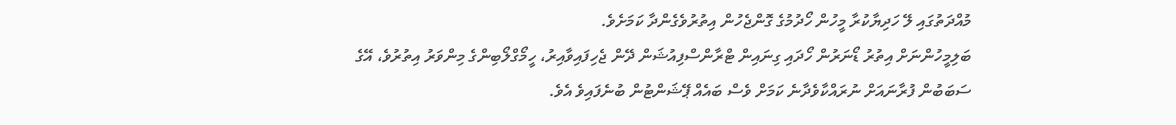މުއްދަތުގައި ލޭ ހަދިޔާކުރާ މީހުން ހޯދުމުގެ ގޮންޖެހުން އިތުރުވެގެންދާ ކަމަށެވެ.
ބަލިމީހުންނަށް އިތުރު ޑޯނަރުން ހޯދައި ގިނައިން ޓްރާންސްފިއުޝަން ދޭން ޖެހިފައިވާއިރު، ހީމޯގްލޯބިންގެ މިންވަރު އިތުރުވެ، އޭގެ ސަބަބުން ފުރާނައަށް ނުރައްކާވެދާނެ ކަމަށް ވެސް ބައެއް ޕޭޝަންޓުން ބުނެފައިވެ އެވެ.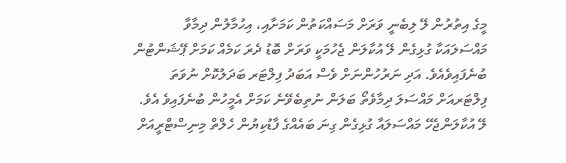މީގެ އިތުރުން ލޭ ލިބެނީ ވަރަށް މަސައްކަތުން ކަމަށާއި، އިހުމާލުން ދިމާވާ މައްސަލައަކާ ގުޅިގެން ލޭ އުކާލަން ޖެހުމަކީ ވަރަށް ބޮޑު ދެރަ ކަމެއް ކަމަށް ޕޭޝަންޓުން ބުނެފައިވެއެވެ. އަދި ނަރުހުންނަށް ވެސް އަބަދު ފިލްޓަރ ބަދަލުކޮށް ނުވަތަ ފިލްޓަރއަށް މައްސަލަ ދިމާވެތޯ ބަލަން ނުތިބެވޭނެ ކަމަށް އެމީހުން ބުނެފައިވެ އެވެ.
ލޭ އުކާލަންޖެހޭ މައްސަލައާ ގުޅިގެން ގިނަ ބައެއްގެ ފާޑުކިޔުން ހެލްތް މިނިސްޓްރީއަށް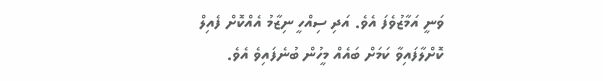ވަނީ އަމާޒުވެފަ އެވެ. އަދި ސިއްހީ ނިޒާމު އެއްކޮށް ފެއިލް ކޮށްލާފައިވާ ކަމަށް ބައެއް މީހުން ބުނެފައިވެ އެވެ.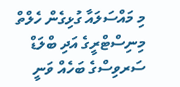މި މައްސަލައާ ގުޅިގެން ހެލްތް މިނިސްޓްރީގެ އަދި ބްލަޑް ސަރވިސްގެ ބަހެއް ވަނީ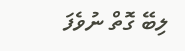ލިބޭ ގޮތް ނުވެފަ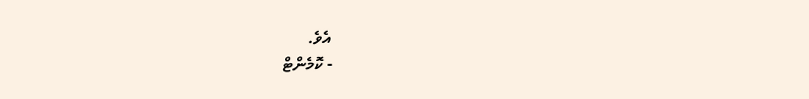އެވެ.
- ކޮމެންޓް